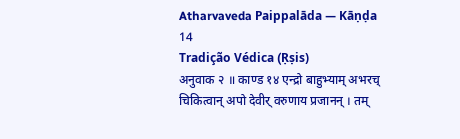Atharvaveda Paippalāda — Kāṇḍa 14
Tradição Védica (Ṛṣis)
अनुवाक २ ॥ काण्ड १४ एन्द्रो बाहुभ्याम् अभरच् चिकित्वान् अपो देवीर् वरुणाय प्रजानन् । तम्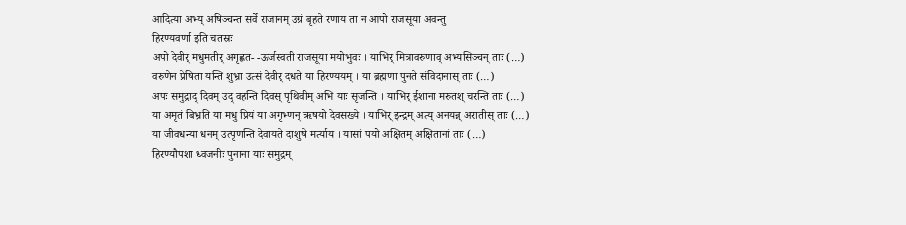आदित्या अभ्य् अषिञ्चन्त सर्वे राजानम् उग्रं बृहते रणाय ता न आपो राजसूया अवन्तु
हिरण्यवर्णा इति चतस्रः
अपो देवीर् मधुमतीर् अगृह्णत- -ऊर्जस्वती राजसूया मयोभुवः । याभिर् मित्रावरुणाव् अभ्यसिञ्चन् ताः (…)
वरुणेन प्रेषिता यन्ति शुभ्रा उत्सं देवीर् दधते या हिरण्ययम् । या ब्रह्मणा पुनते संविदानास् ताः (…)
अपः समुद्राद् दिवम् उद् वहन्ति दिवस् पृथिवीम् अभि याः सृजन्ति । याभिर् ईशाना मरुतश् चरन्ति ताः (…)
या अमृतं बिभ्रति या मधु प्रियं या अगृभ्णन् ऋषयो देवसख्ये । याभिर् इन्द्रम् अत्य् अनयन्न् अरातीस् ताः (…)
या जीवधन्या धनम् उत्पृणन्ति देवायते दाशुषे मर्त्याय । यासां पयो अक्षितम् अक्षितानां ताः (…)
हिरण्यौपशा ध्वजनीः पुनाना याः समुद्रम्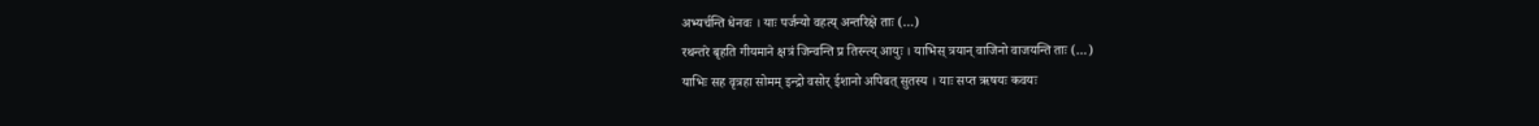अभ्यर्चन्ति धेनवः । याः पर्जन्यो वहत्य् अन्तरिक्षे ताः (…)
रथन्तरे बृहति गीयमाने क्षत्रं जिन्वन्ति प्र तिरन्त्य् आयुः । याभिस् त्रयान् वाजिनो वाजयन्ति ताः (…)
याभिः सह वृत्रहा सोमम् इन्द्रो वसोर् ईशानो अपिबत् सुतस्य । याः सप्त ऋषयः कवयः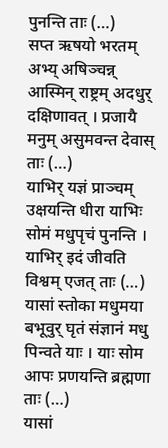पुनन्ति ताः (…)
सप्त ऋषयो भरतम् अभ्य् अषिञ्चन्न् आस्मिन् राष्ट्रम् अदधुर् दक्षिणावत् । प्रजायै मनुम् असुमवन्त देवास् ताः (…)
याभिर् यज्ञं प्राञ्चम् उक्षयन्ति धीरा याभिः सोमं मधुपृचं पुनन्ति । याभिर् इदं जीवति विश्वम् एजत् ताः (…)
यासां स्तोका मधुमया बभूवुर् घृतं संज्ञानं मधु पिन्वते याः । याः सोम आपः प्रणयन्ति ब्रह्मणा ताः (…)
यासां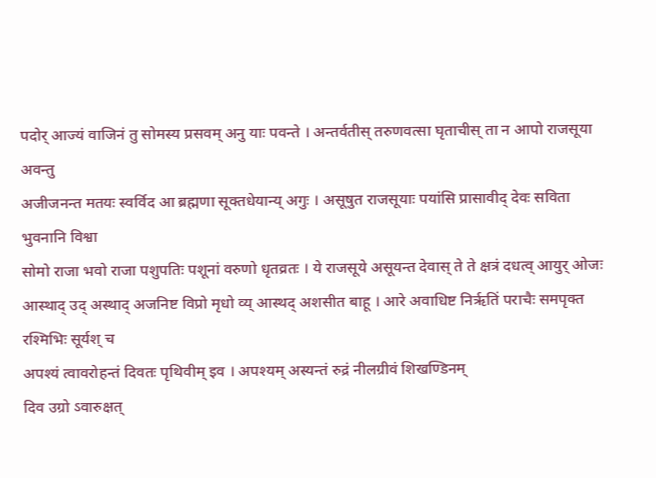पदोर् आज्यं वाजिनं तु सोमस्य प्रसवम् अनु याः पवन्ते । अन्तर्वतीस् तरुणवत्सा घृताचीस् ता न आपो राजसूया अवन्तु
अजीजनन्त मतयः स्वर्विद आ ब्रह्मणा सूक्तधेयान्य् अगुः । असूषुत राजसूयाः पयांसि प्रासावीद् देवः सविता भुवनानि विश्वा
सोमो राजा भवो राजा पशुपतिः पशूनां वरुणो धृतव्रतः । ये राजसूये असूयन्त देवास् ते ते क्षत्रं दधत्व् आयुर् ओजः
आस्थाद् उद् अस्थाद् अजनिष्ट विप्रो मृधो व्य् आस्थद् अशसीत बाहू । आरे अवाधिष्ट निरृतिं पराचैः समपृक्त रश्मिभिः सूर्यश् च
अपश्यं त्वावरोहन्तं दिवतः पृथिवीम् इव । अपश्यम् अस्यन्तं रुद्रं नीलग्रीवं शिखण्डिनम्
दिव उग्रो ऽवारुक्षत्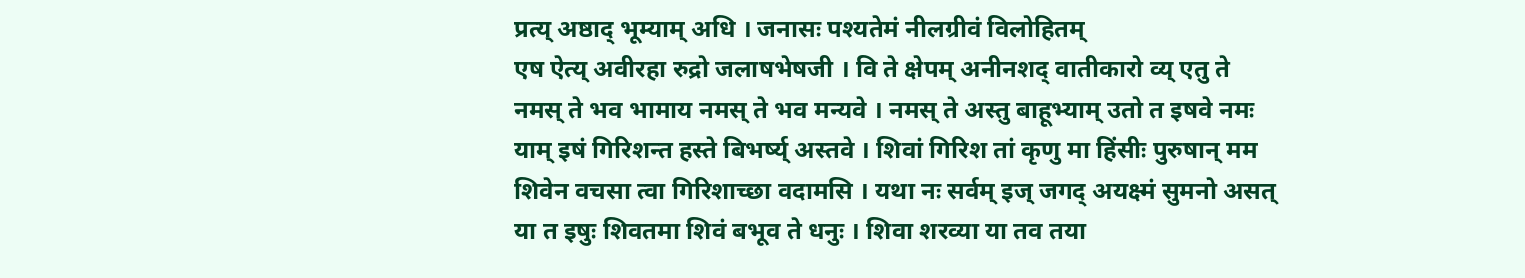प्रत्य् अष्ठाद् भूम्याम् अधि । जनासः पश्यतेमं नीलग्रीवं विलोहितम्
एष ऐत्य् अवीरहा रुद्रो जलाषभेषजी । वि ते क्षेपम् अनीनशद् वातीकारो व्य् एतु ते
नमस् ते भव भामाय नमस् ते भव मन्यवे । नमस् ते अस्तु बाहूभ्याम् उतो त इषवे नमः
याम् इषं गिरिशन्त हस्ते बिभर्ष्य् अस्तवे । शिवां गिरिश तां कृणु मा हिंसीः पुरुषान् मम
शिवेन वचसा त्वा गिरिशाच्छा वदामसि । यथा नः सर्वम् इज् जगद् अयक्ष्मं सुमनो असत्
या त इषुः शिवतमा शिवं बभूव ते धनुः । शिवा शरव्या या तव तया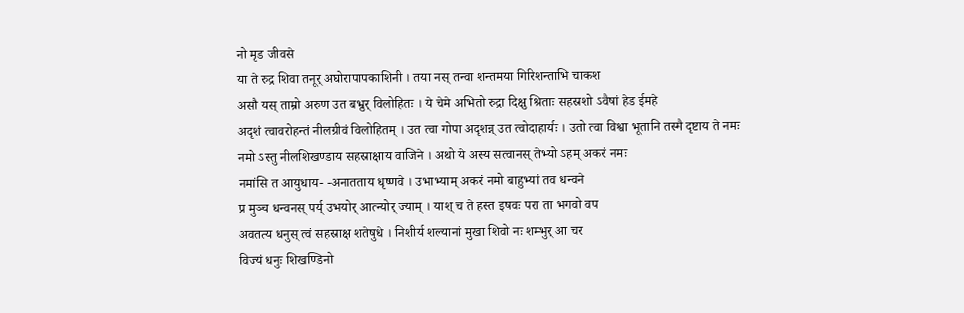नो मृड जीवसे
या ते रुद्र शिवा तनूर् अघोरापापकाशिनी । तया नस् तन्वा शन्तमया गिरिशन्ताभि चाकश
असौ यस् ताम्रो अरुण उत बभ्रुर् विलोहितः । ये चेमे अभितो रुद्रा दिक्षु श्रिताः सहस्रशो ऽवैषां हेड ईमहे
अदृशं त्वावरोहन्तं नीलग्रीवं विलोहितम् । उत त्वा गोपा अदृशन्न् उत त्वोदाहार्यः । उतो त्वा विश्वा भूतानि तस्मै दृष्टाय ते नमः
नमो ऽस्तु नीलशिखण्डाय सहस्राक्षाय वाजिने । अथो ये अस्य सत्वानस् तेभ्यो ऽहम् अकरं नमः
नमांसि त आयुधाय- -अनातताय धृष्णवे । उभाभ्याम् अकरं नमो बाहुभ्यां तव धन्वने
प्र मुञ्च धन्वनस् पर्य् उभयोर् आत्न्योर् ज्याम् । याश् च ते हस्त इषवः परा ता भगवो वप
अवतत्य धनुस् त्वं सहस्राक्ष शतेषुधे । निशीर्य शल्यानां मुखा शिवो नः शम्भुर् आ चर
विज्यं धनुः शिखण्डिनो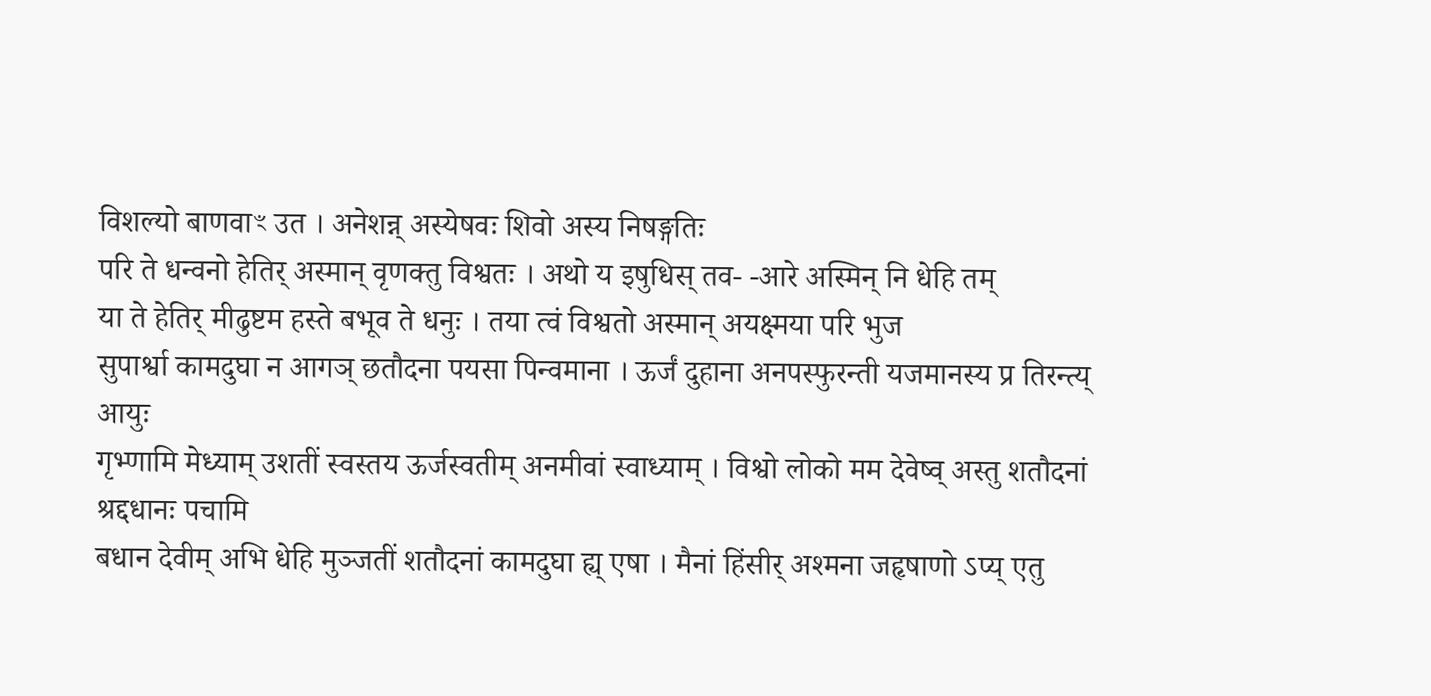विशल्यो बाणवाꣳ उत । अनेशन्न् अस्येषवः शिवो अस्य निषङ्गतिः
परि ते धन्वनो हेतिर् अस्मान् वृणक्तु विश्वतः । अथो य इषुधिस् तव- -आरे अस्मिन् नि धेहि तम्
या ते हेतिर् मीढुष्टम हस्ते बभूव ते धनुः । तया त्वं विश्वतो अस्मान् अयक्ष्मया परि भुज
सुपार्श्वा कामदुघा न आगञ् छतौदना पयसा पिन्वमाना । ऊर्जं दुहाना अनपस्फुरन्ती यजमानस्य प्र तिरन्त्य् आयुः
गृभ्णामि मेध्याम् उशतीं स्वस्तय ऊर्जस्वतीम् अनमीवां स्वाध्याम् । विश्वो लोको मम देवेष्व् अस्तु शतौदनां श्रद्दधानः पचामि
बधान देवीम् अभि धेहि मुञ्जतीं शतौदनां कामदुघा ह्य् एषा । मैनां हिंसीर् अश्मना जहृषाणो ऽप्य् एतु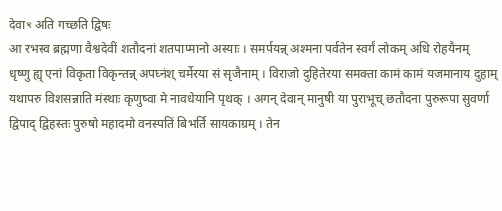देवाꣳ अति गच्छति द्विषः
आ रभस्व ब्रह्मणा वैश्वदेवीं शतौदनां शतपाप्मानो अस्याः । समर्पयन्न् अश्मना पर्वतेन स्वर्गं लोकम् अधि रोहयैनम्
धृष्णु ह्य् एनां विकृता विकृन्तन्न् अपघ्नंश् चर्मेरया सं सृजैनाम् । विराजो दुहितेरया समक्ता कामं कामं यजमानाय दुहाम्
यथापरु विशसन्नाति मंस्थाः कृणुष्वा मे नावधेयानि पृथक् । अगन् देवान् मानुषी या पुराभूच् छतौदना पुरुरूपा सुवर्णा
द्विपाद् द्विहस्तः पुरुषो महादमो वनस्पतिं बिभर्ति सायकाग्रम् । तेन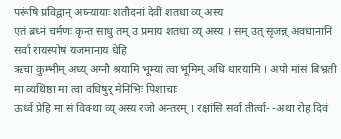परूंषि प्रविद्वान् अघ्न्यायाः शतौदनां देवीं शतधा व्य् अस्य
एतं ब्रध्नं चर्मणः कृन्त साधु तम् उ प्रमाय शतधा व्य् अस्य । सम् उत् सृजन्न् अवधानानि सर्वा रायस्पोषं यजमानाय धेहि
ऋचा कुम्भीम् अध्य् अग्नौ श्रयामि भूम्यां त्वा भूमिम् अधि धारयामि । अपो मांसं बिभ्रती मा व्यथिष्ठा मा त्वा वधिषुर् मेनिभिः पिशाचाः
ऊर्ध्व प्रेहि मा सं विक्था व्य् अस्य रजो अन्तरम् । रक्षांसि सर्वा तीर्त्वा- -अथा रोह दिवं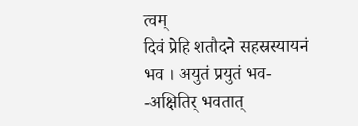त्वम्
दिवं प्रेहि शतौदने सहस्रस्यायनं भव । अयुतं प्रयुतं भव- -अक्षितिर् भवतात्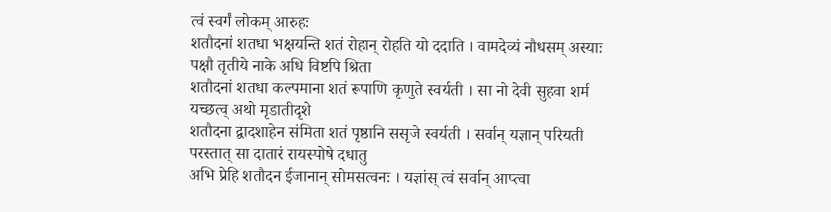त्वं स्वर्गं लोकम् आरुहः
शतौदनां शतधा भक्षयन्ति शतं रोहान् रोहति यो ददाति । वामदेव्यं नौधसम् अस्याः पक्षौ तृतीये नाके अधि विष्टपि श्रिता
शतौदनां शतधा कल्पमाना शतं रूपाणि कृणुते स्वर्यती । सा नो देवी सुहवा शर्म यच्छत्व् अथो मृडातीदृशे
शतौदना द्वादशाहेन संमिता शतं पृष्ठानि ससृजे स्वर्यती । सर्वान् यज्ञान् परियती परस्तात् सा दातारं रायस्पोषे दधातु
अभि प्रेहि शतौदन ईजानान् सोमसत्वनः । यज्ञांस् त्वं सर्वान् आप्त्वा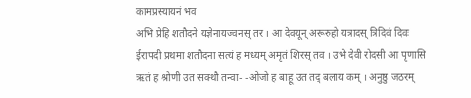कामप्रस्यायनं भव
अभि प्रेहि शतौदने यज्ञेनायज्वनस् तर । आ देवयून् अरूरुहो यत्रादस् त्रिदिवं दिवः
ईरापदी प्रथमा शतौदना सत्यं ह मध्यम् अमृतं शिरस् तव । उभे देवी रोदसी आ पृणासि
ऋतं ह श्रोणी उत सक्थौ तन्वा- -ओजो ह बाहू उत तद् बलाय कम् । अनुष्ठु जठरम्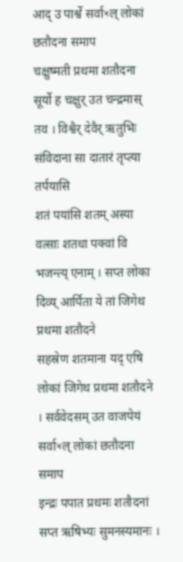आद् उ पार्श्वे सर्वाꣳल् लोकां छतौदना समाप
चक्षुष्मती प्रथमा शतौदना सूर्यो ह चक्षुर् उत चन्द्रमास् तव । विश्वैर् देवैर् ऋतुभिः संविदाना सा दातारं तृप्त्या तर्पयासि
शतं पयांसि शतम् अस्या वत्साः शतधा पक्वां वि भजन्त्य् एनाम् । सप्त लोका दिव्य् आर्पिता ये तां जिगेथ प्रथमा शतौदने
सहस्रेण शतमाना यद् एषि लोकां जिगेथ प्रथमा शतौदने । सर्ववेदसम् उत वाजपेयं सर्वाꣳल् लोकां छतौदना समाप
इन्द्रः पपात प्रथमः शतौदनां सप्त ऋषिभ्यः सुमनस्यमानः ।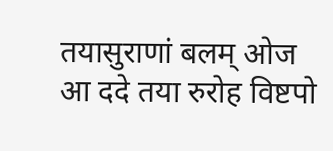तयासुराणां बलम् ओज आ ददे तया रुरोह विष्टपो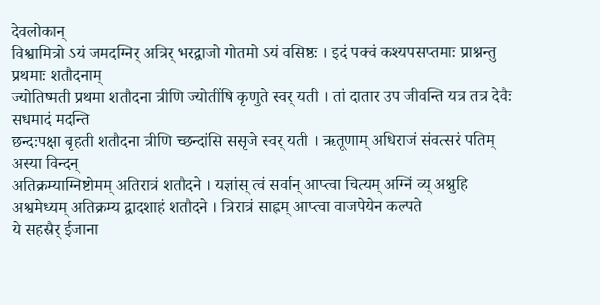देवलोकान्
विश्वामित्रो ऽयं जमदग्निर् अत्रिर् भरद्वाजो गोतमो ऽयं वसिष्ठः । इदं पक्वं कश्यपसप्तमाः प्राश्नन्तु प्रथमाः शतौदनाम्
ज्योतिष्मती प्रथमा शतौदना त्रीणि ज्योतींषि कृणुते स्वर् यती । तां दातार उप जीवन्ति यत्र तत्र देवैः सधमादं मदन्ति
छन्दःपक्षा बृहती शतौदना त्रीणि च्छन्दांसि ससृजे स्वर् यती । ऋतूणाम् अधिराजं संवत्सरं पतिम् अस्या विन्दन्
अतिक्रम्याग्निष्टोमम् अतिरात्रं शतौदने । यज्ञांस् त्वं सर्वान् आप्त्वा चित्यम् अग्निं व्य् अश्नुहि
अश्वमेध्यम् अतिक्रम्य द्वादशाहं शतौदने । त्रिरात्रं साह्नम् आप्त्वा वाजपेयेन कल्पते
ये सहस्रैर् ईजाना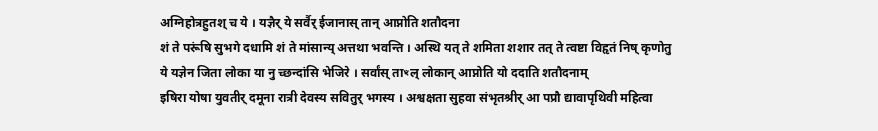अग्निहोत्रहुतश् च ये । यज्ञैर् ये सर्वैर् ईजानास् तान् आप्नोति शतौदना
शं ते परूंषि सुभगे दधामि शं ते मांसान्य् अत्तथा भवन्ति । अस्थि यत् ते शमिता शशार तत् ते त्वष्टा विहृतं निष् कृणोतु
ये यज्ञेन जिता लोका या नु च्छन्दांसि भेजिरे । सर्वांस् ताꣳल् लोकान् आप्नोति यो ददाति शतौदनाम्
इषिरा योषा युवतीर् दमूना रात्री देवस्य सवितुर् भगस्य । अश्वक्षता सुहवा संभृतश्रीर् आ पप्रौ द्यावापृथिवी महित्वा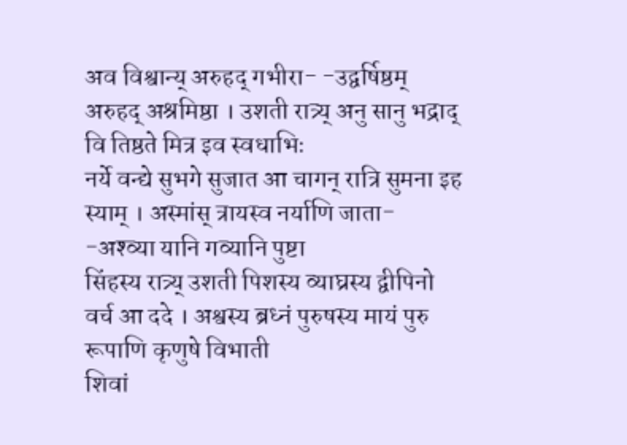अव विश्वान्य् अरुहद् गभीरा- -उद्वर्षिष्ठम् अरुहद् अश्रमिष्ठा । उशती रात्र्य् अनु सानु भद्राद् वि तिष्ठते मित्र इव स्वधाभिः
नर्ये वन्द्ये सुभगे सुजात आ चागन् रात्रि सुमना इह स्याम् । अस्मांस् त्रायस्व नर्याणि जाता- -अश्व्या यानि गव्यानि पुष्टा
सिंहस्य रात्र्य् उशती पिशस्य व्याघ्रस्य द्वीपिनो वर्च आ ददे । अश्वस्य ब्रध्नं पुरुषस्य मायं पुरु रूपाणि कृणुषे विभाती
शिवां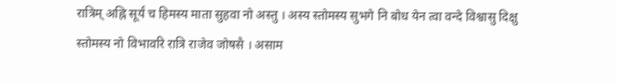रात्रिम् अह्नि सूर्यं च हिमस्य माता सुहवा नो अस्तु । अस्य स्तोमस्य सुभगे नि बोध येन त्वा वन्दे विश्वासु दिक्षु
स्तोमस्य नो विभावरि रात्रि राजेव जोषसै । असाम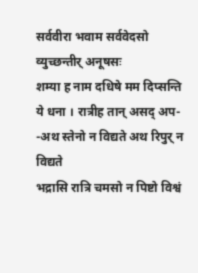सर्ववीरा भवाम सर्ववेदसो व्युच्छन्तीर् अनूषसः
शम्या ह नाम दधिषे मम दिप्सन्ति ये धना । रात्रीह तान् असद् अप- -अथ स्तेनो न विद्यते अथ रिपुर् न विद्यते
भद्रासि रात्रि चमसो न पिष्टो विश्वं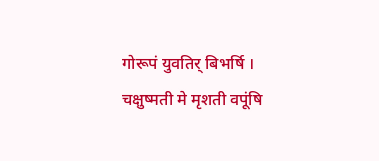गोरूपं युवतिर् बिभर्षि । चक्षुष्मती मे मृशती वपूंषि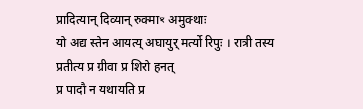प्रादित्यान् दिव्यान् रुक्माꣳ अमुक्थाः
यो अद्य स्तेन आयत्य् अघायुर् मर्त्यो रिपुः । रात्री तस्य प्रतीत्य प्र ग्रीवा प्र शिरो हनत्
प्र पादौ न यथायति प्र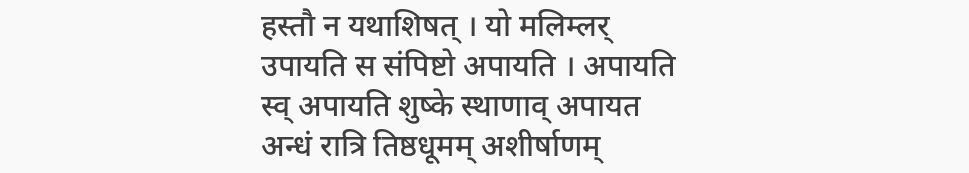हस्तौ न यथाशिषत् । यो मलिम्लर् उपायति स संपिष्टो अपायति । अपायति स्व् अपायति शुष्के स्थाणाव् अपायत
अन्धं रात्रि तिष्ठधूमम् अशीर्षाणम्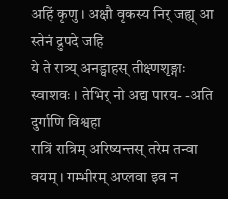अहिं कृणु । अक्षौ वृकस्य निर् जह्य् आ स्तेनं द्रुपदे जहि
ये ते रात्र्य् अनड्वाहस् तीक्ष्णशृङ्गाः स्वाशवः । तेभिर् नो अद्य पारय- -अति दुर्गाणि विश्वहा
रात्रिं रात्रिम् अरिष्यन्तस् तरेम तन्वा वयम् । गम्भीरम् अप्लवा इव न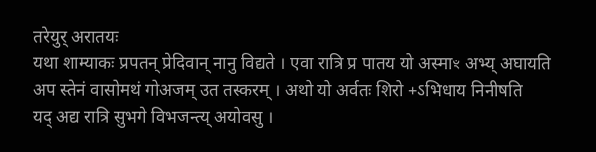तरेयुर् अरातयः
यथा शाम्याकः प्रपतन् प्रेदिवान् नानु विद्यते । एवा रात्रि प्र पातय यो अस्माꣳ अभ्य् अघायति
अप स्तेनं वासोमथं गोअजम् उत तस्करम् । अथो यो अर्वतः शिरो +ऽभिधाय निनीषति
यद् अद्य रात्रि सुभगे विभजन्त्य् अयोवसु ।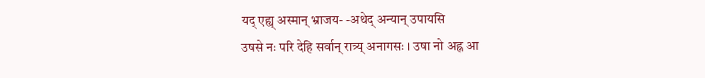यद् एह्य् अस्मान् भ्राजय- -अथेद् अन्यान् उपायसि
उषसे नः परि देहि सर्वान् रात्र्य् अनागसः । उषा नो अह्न आ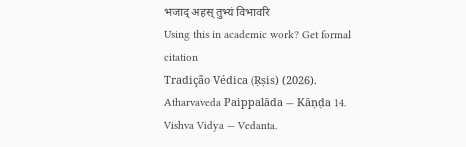भजाद् अहस् तुभ्यं विभावरि
Using this in academic work? Get formal citation
Tradição Védica (Ṛṣis) (2026). Atharvaveda Paippalāda — Kāṇḍa 14. Vishva Vidya — Vedanta.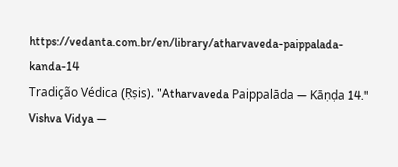https://vedanta.com.br/en/library/atharvaveda-paippalada-kanda-14
Tradição Védica (Ṛṣis). "Atharvaveda Paippalāda — Kāṇḍa 14." Vishva Vidya —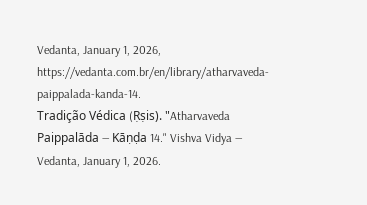Vedanta, January 1, 2026, https://vedanta.com.br/en/library/atharvaveda-paippalada-kanda-14.
Tradição Védica (Ṛṣis). "Atharvaveda Paippalāda — Kāṇḍa 14." Vishva Vidya — Vedanta, January 1, 2026.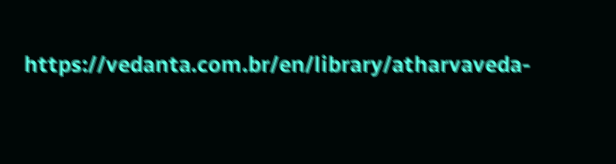https://vedanta.com.br/en/library/atharvaveda-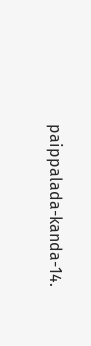paippalada-kanda-14.